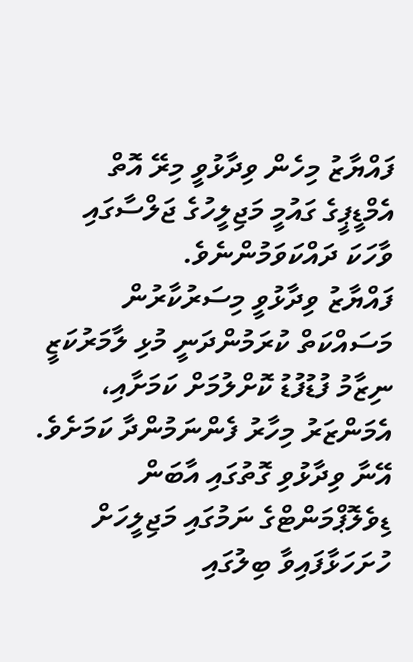ފައްޔާޒު މިހެން ވިދާޅުވީ މިރޭ އޮތް އެމްޑީޕީގެ ގައުމީ މަޖިލީހުގެ ޖަލްސާގައި ވާހަކަ ދައްކަވަމުންނެވެ.
ފައްޔާޒު ވިދާޅުވީ މިސަރުކާރުން މަސައްކަތް ކުރަމުންދަނީ މުޅި ލާމަރުކަޒީ ނިޒާމު ފުޑުފުޑު ކޮށްލުމަށް ކަމަށާއި، އެމަންޒަރު މިހާރު ފެންނަމުންދާ ކަމަށެވެ.
އޭނާ ވިދާޅުވި ގޮތުގައި އާބަން ޑިވެލޮޕްމަންޓްގެ ނަމުގައި މަޖިލީހަށް ހުށަހަޅާފައިވާ ބިލުގައި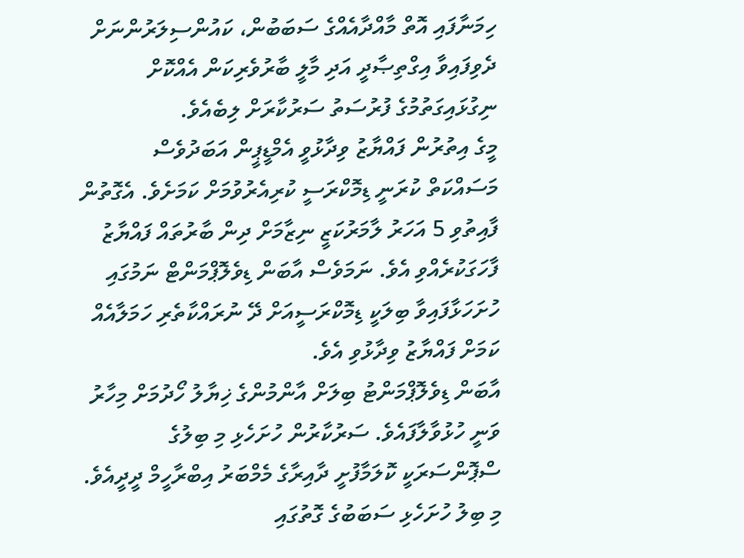ހިމަނާފައި އޮތް މާއްދާއެއްގެ ސަބަބުން، ކައުންސިލަރުންނަށް ދެވިފައިވާ އިގްތިޞާދީ އަދި މާލީ ބާރުވެރިކަން އެއްކޮށް ނިގުޅައިގަތުމުގެ ފުރުސަތު ސަރުކާރަށް ލިބެއެވެ.
މީގެ އިތުރުން ފައްޔާޒު ވިދާޅުވީ އެމްޑީޕީން އަބަދުވެސް މަސައްކަތް ކުރަނީ ޑިމޮކްރަސީ ކުރިއެރުވުމަށް ކަމަށެވެ. އެގޮތުން ފާއިތުވި 5 އަހަރު ލާމަރުކަޒީ ނިޒާމަށް ދިން ބާރުތައް ފައްޔާޒު ފާހަގަކުރެއްވި އެވެ. ނަމަވެސް އާބަން ޑިވެލޮޕްމަންޓް ނަމުގައި ހުށަހަޅާފައިވާ ބިލަކީ ޑިމޮކްރަސީއަށް ދޭ ނުރައްކާތެރި ހަމަލާއެއް ކަމަށް ފައްޔާޒު ވިދާޅުވި އެވެ.
އާބަން ޑިވެލޮޕްމަންޓު ބިލަށް އާންމުންގެ ޚިޔާލު ހޯދުމަށް މިހާރު ވަނީ ހުޅުވާލާފައެވެ. ސަރުކާރުން ހުށަހެޅި މި ބިލުގެ ސްޕޮންސަރަކީ ކޮލަމާފުށީ ދާއިރާގެ މެމްބަރު އިބްރާހީމް ދީދީއެވެ.
މި ބިލު ހުށަހެޅި ސަބަބުގެ ގޮތުގައި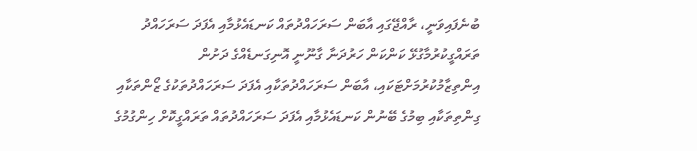ބުނެފައިވަނީ، ރާއްޖޭގައި އާބަން ސަރަހައްދުތައް ކަނޑައެޅުމާއި އެފަދަ ސަރަހައްދު ތަރައްގީކުރުމާގުޅޭ ކަންކަން ހަރުދަނާ ގާނޫނީ އޮނިގަނޑެއްގެ ދަށުން އިންތިޒާމުކުރުމަށްޓަކައި، އާބަން ސަރަހައްދުތަކާއި އެފަދަ ސަރަހައްދުތަކުގެ ޒޯންތަކާއި ގިންތިތަކާއި ބިމުގެ ބޭނުން ކަނޑައެޅުމާއި އެފަދަ ސަރަހައްދުތައް ތަރައްގީކޮށް ހިންގުމުގެ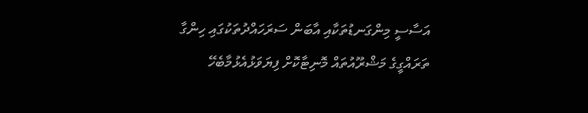އަސާސީ މިންގަނޑުތަކާއި އާބަން ސަރަހައްދުތަކުގައި ހިންގާ ތަރައްގީގެ މަޝްރޫއުތައް މޮނިޓާކޮށް ފިޔަވަޅުއެޅުމާބެހޭ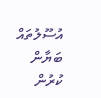އުސޫލުތައް ބަޔާން ކުރުން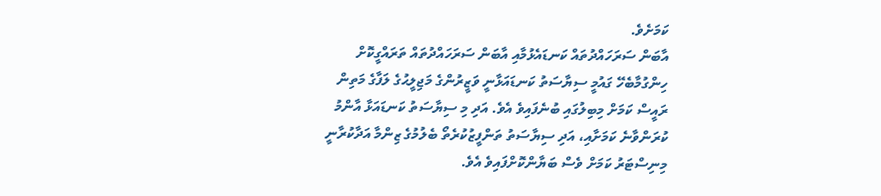ކަމަށެވެ.
އާބަން ސަރަހައްދުތައް ކަނޑައެޅުމާއި އާބަން ސަރަހައްދުތައް ތަރައްގީކޮށް ހިންގުމާބެހޭ ގައުމީ ސިޔާސަތު ކަނޑައަޅާނީ ވަޒީރުންގެ މަޖިލީޙުގެ ލަފާގެ މަތިން ރައީސް ކަމަށް މިބިލުގައި ބުނެފައިވެ އެވެ. އަދި މި ސިޔާސަތު ކަނޑައަޅާ އާންމު ކުރަންވާނެ ކަމަށާއި، އަދި ސިޔާސަތު ތަންފީޒުކުރެތޯ ބެލުމުގެ ޒިންމާ އަދާކުރާނީ މިނިސްޓަރު ކަމަށް ވެސް ބަޔާންކޮށްފައިވެ އެވެ.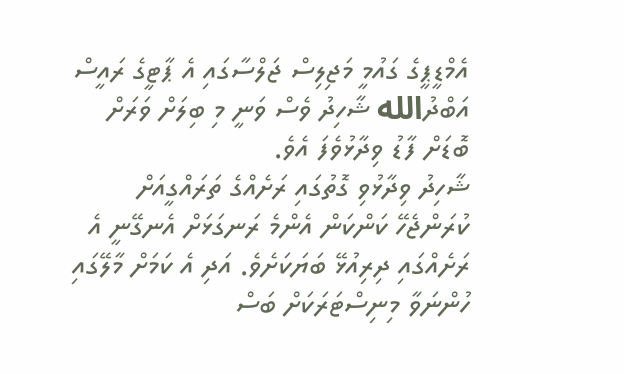އެމްޑީޕީގެ ގައުމީ މަޖިލިސް ޖަލްސާގައި އެ ޕާޓީގެ ރައީސް އަބްދުالله ޝާހިދު ވެސް ވަނީ މި ބިލަށް ވަރަށް ބޮޑަށް ފާޑު ވިދާޅުވެފަ އެވެ.
ޝާހިދު ވިދާޅުވި ގޮތުގައި ރަށެއްގެ ތަރައްގީއަށް ކުރަންޖެހޭ ކަންކަން އެންމެ ރަނގަޅަށް އެނގޭނީ އެ ރަށެއްގައި ދިރިއުޅޭ ބަޔަކަށެވެ. އަދި އެ ކަމަށް މާލޭގައި ހުންނަވާ މިނިސްޓަރަކަށް ބަސް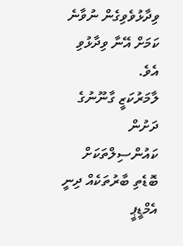ވިދާޅުވެވިގެން ނުވާނެ ކަމަށް އޭނާ ވިދާޅުވި އެވެ.
ލާމަރުކަޒީ ގާނޫނުގެ ދަށުން ކައުންސިލްތަކަށް ބޮޑެތި ބާރުތަކެއް ދިނީ އެމްޑީޕީ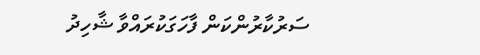ސަރުކާރުންކަން ފާހަގަކުރައްވާ ޝާހިދު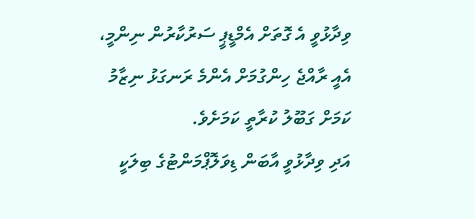ވިދާޅުވީ އެ ގޮތަށް އެމްޑީޕީ ސަރުކާރުން ނިންމީ، އެއީ ރާއްޖެ ހިންގުމަށް އެންމެ ރަނގަޅު ނިޒާމު ކަމަށް ގަބޫލު ކުރާތީ ކަމަށެވެ.
އަދި ވިދާޅުވީ އާބަން ޑިވަލޮޕްމަންޓުގެ ބިލަކީ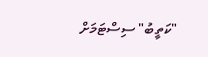"ކަތީބު" ސިސްޓަމަށް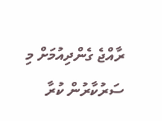ރާއްޖެ ގެންދިއުމަށް މި ސަރުކާރުން ކުރާ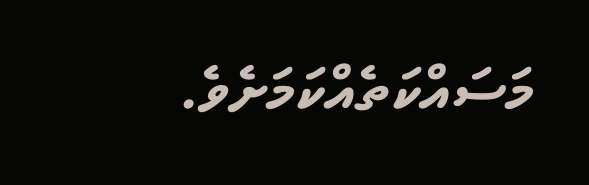މަސައްކަތެއްކަމަށެވެ.